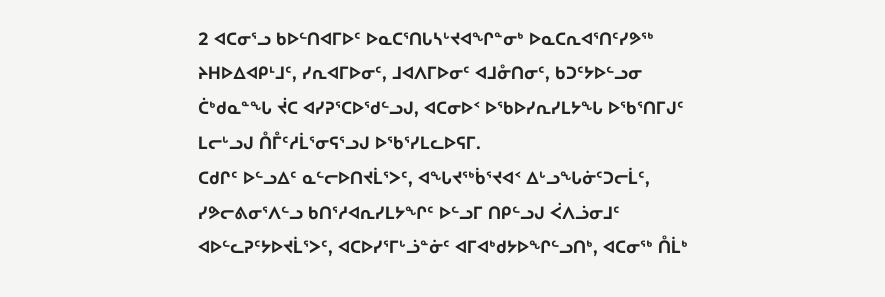2 ᐊᑕᓂᕐᓗ ᑲᐅᓪᑎᐊᒥᐅᑦ ᐅᓇᑕᕐᑎᒐᓴᒡᔪᐊᖏᓐᓂᒃ ᐅᓇᑕᕆᐊᕐᑎᑦᓯᕗᖅ ᔨᕼᐅᐃᐊᑭᒻᒧᑦ, ᓯᕆᐊᒥᐅᓂᑦ, ᒧᐊᐱᒥᐅᓂᑦ ᐊᒧᓁᑎᓂᑦ, ᑲᑐᑦᔭᐅᓪᓗᓂ ᑖᒃᑯᓇᓐᖓ ᔫᑕ ᐊᓯᕈᕐᑕᐅᖁᓪᓗᒍ, ᐊᑕᓂᐅᑉ ᐅᖃᐅᓯᕆᓯᒪᔭᖓ ᐅᖃᕐᑎᒥᒍᑦ ᒪᓕᒡᓗᒍ ᑍᒤᑦᓱᒫᕐᓂᕋᕐᓗᒍ ᐅᖃᕐᓯᒪᓚᐅᕋᒥ.
ᑕᑯᒋᑦ ᐅᓪᓗᐃᑦ ᓇᓪᓕᐅᑎᔪᒫᕐᐳᑦ, ᐊᖓᔪᖅᑳᕐᔪᐊᑉ ᐃᒡᓗᖓᓃᑦᑐᓕᒫᑦ, ᓯᕗᓕᕕᓂᕐᐱᓪᓗ ᑲᑎᕐᓱᐊᕆᓯᒪᔭᖏᑦ ᐅᓪᓗᒥ ᑎᑭᓪᓗᒍ ᐹᐱᓘᓂᒧᑦ ᐊᐅᓪᓚᕈᑦᔭᐅᔪᒫᕐᐳᑦ, ᐊᑕᐅᓯᕐᒥᒡᓘᓐᓃᑦ ᐊᒥᐊᒃᑯᔭᐅᖏᓪᓗᑎᒃ, ᐊᑕᓂᖅ ᑍᒫᒃ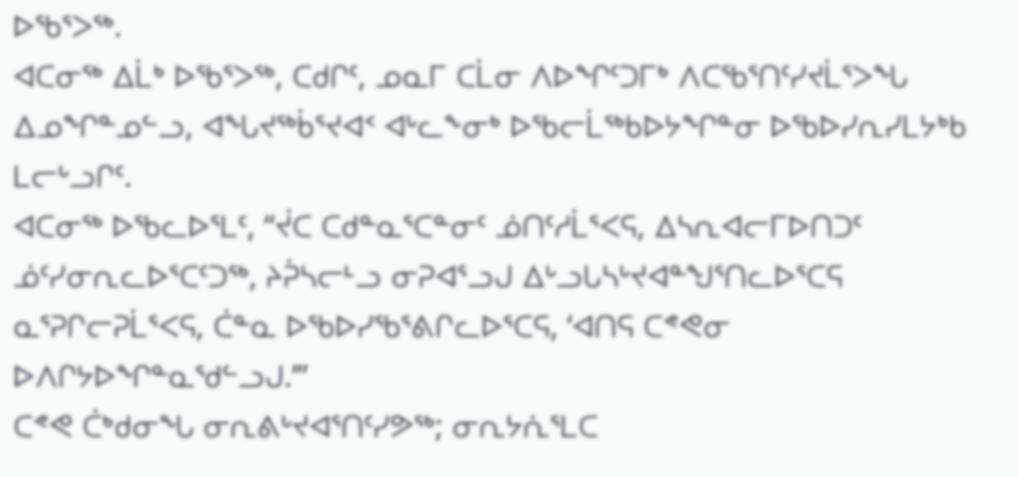ᐅᖃᕐᐳᖅ.
ᐊᑕᓂᖅ ᐃᒫᒃ ᐅᖃᕐᐳᖅ, ᑕᑯᒋᑦ, ᓄᓇᒥ ᑕᒫᓂ ᐱᐅᖏᑦᑐᒥᒃ ᐱᑕᖃᕐᑎᑦᓯᔪᒫᕐᐳᖓ ᐃᓄᖏᓐᓄᓪᓗ, ᐊᖓᔪᖅᑳᕐᔪᐊᑉ ᐊᒡᓚᖕᓂᒃ ᐅᖃᓕᒫᖅᑲᐅᔭᖏᓐᓂ ᐅᖃᐅᓯᕆᓯᒪᔭᒃᑲ ᒪᓕᒡᓗᒋᑦ.
ᐊᑕᓂᖅ ᐅᖃᓚᐅᕐᒪᑦ, “ᔫᑕ ᑕᑯᓐᓇᕐᑕᓐᓂᑦ ᓅᑎᑦᓱᒫᕐᐸᕋ, ᐃᓴᕆᐊᓕᒥᐅᑎᑐᑦ ᓅᑦᓯᓂᕆᓚᐅᕐᑕᑦᑐᖅ, ᔨᕉᓴᓕᒻᓗ ᓂᕈᐊᕐᓗᒍ ᐃᒡᓗᒐᓴᒡᔪᐊᓐᖑᕐᑎᓚᐅᕐᑕᕋ ᓇᕐᕈᒋᓕᕈᒫᕐᐸᕋ, ᑖᓐᓇ ᐅᖃᐅᓯᖃᕐᕕᒋᓚᐅᕐᑕᕋ, ‘ᐊᑎᕋ ᑕᕝᕙᓂ ᐅᐱᒋᔭᐅᖏᓐᓇᖁᓪᓗᒍ.’”
ᑕᕝᕙ ᑖᒃᑯᓂᖓ ᓂᕆᕕᒡᔪᐊᕐᑎᑦᓯᕗᖅ; ᓂᕆᔭᕇᕐᒪᑕ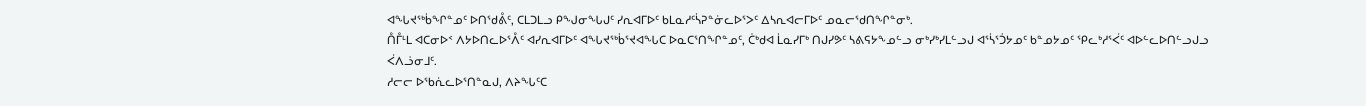ᐊᖓᔪᖅᑳᖏᓐᓄᑦ ᐅᑎᖁᕔᑦ, ᑕᒪᑐᒪᓗ ᑭᖑᓂᖓᒍᑦ ᓯᕆᐊᒥᐅᑦ ᑲᒪᓇᓱᑦᓵᕈᓐᓃᓚᐅᕐᐳᑦ ᐃᓴᕆᐊᓕᒥᐅᑦ ᓄᓇᓕᖁᑎᖏᓐᓂᒃ.
ᑍᒤᒻᒪ ᐊᑕᓂᐅᑉ ᐱᔭᐅᑎᓚᐅᕐᐰᑦ ᐊᓯᕆᐊᒥᐅᑦ ᐊᖓᔪᖅᑳᕐᔪᐊᖓᑕ ᐅᓇᑕᕐᑎᖏᓐᓄᑦ, ᑖᒃᑯᐊ ᒫᓇᓯᒥᒃ ᑎᒍᓯᕗᑦ ᓴᕕᕋᔭᖕᓄᓪᓗ ᓂᒃᓯᒃᓯᒪᓪᓗᒍ ᐊᕐᓵᕐᑑᔭᓄᑦ ᑲᓐᓄᔭᓄᑦ ᕿᓚᒃᓱᕐᐹᑦ ᐊᐅᓪᓚᐅᑎᓪᓗᒍᓗ ᐹᐱᓘᓂᒧᑦ.
ᓱᓕᓕ ᐅᖃᕇᓚᐅᕐᑎᓐᓇᒍ, ᐱᔨᖓᑦᑕ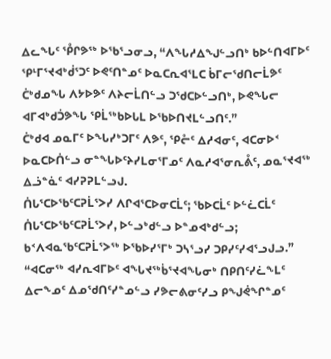ᐃᓚᖓᑦ ᕾᒋᕗᖅ ᐅᖃᕐᓗᓂᓗ, “ᐱᖓᓱᐃᖑᓪᓗᑎᒃ ᑲᐅᓪᑎᐊᒥᐅᑦ ᕿᒻᒥᕐᔪᐊᒃᑰᕐᑐᑦ ᐅᕙᑦᑎᓐᓄᑦ ᐅᓇᑕᕆᐊᕐᒪᑕ ᑳᒥᓕᖁᑎᓕᒫᕗᑦ ᑖᒃᑯᓄᖓ ᐱᔭᐅᕗᑦ ᐱᔨᓕᒫᑎᓪᓗ ᑐᖁᑕᐅᓪᓗᑎᒃ, ᐅᕙᖓᓕ ᐊᒥᐊᒃᑯᑑᕗᖓ ᕿᒫᖅᑲᐅᒐᒪ ᐅᖃᐅᑎᔪᒪᓪᓗᑎᑦ.”
ᑖᒃᑯᐊ ᓄᓇᒥᑦ ᐅᖓᓯᒃᑐᒥᑦ ᐱᕗᑦ, ᕿᓔᑦ ᐃᓱᐊᓂᑦ, ᐊᑕᓂᐅᑉ ᐅᓇᑕᐅᑏᓪᓗ ᓂᓐᖓᐅᑦᔨᓯᒪᓂᕐᒥᓄᑦ ᐱᓇᓱᐊᕐᓂᕆᕔᑦ, ᓄᓇᕐᔪᐊᖅ ᐃᓘᓐᓈᑦ ᐊᓯᕈᕈᒪᓪᓗᒍ.
ᑏᒐᕐᑕᐅᖃᑦᑕᕈᒫᕐᐳᓯ ᐱᒋᐊᕐᑕᐅᓂᑕᒫᑦ; ᖃᐅᑕᒫᑦ ᐅᓪᓛᑕᒫᑦ ᑏᒐᕐᑕᐅᖃᑦᑕᕈᒫᕐᐳᓯ, ᐅᓪᓗᒃᑯᓪᓗ ᐅᓐᓄᐊᒃᑯᓪᓗ; ᑲᑉᐱᐊᓇᖃᑦᑕᕈᒫᕐᐳᖅ ᐅᖃᐅᓯᕐᒥᒃ ᑐᓴᕐᓗᓯ ᑐᑭᓯᑦᓯᐊᕐᓗᒍᓗ.”
“ᐊᑕᓂᖅ ᐊᓯᕆᐊᒥᐅᑦ ᐊᖓᔪᖅᑳᕐᔪᐊᖓᓂᒃ ᑎᑭᑎᑦᓯᓛᖕᒪᑦ ᐃᓕᖕᓄᑦ ᐃᓄᖁᑎᑦᓯᓐᓄᓪᓗ ᓯᕗᓕᕕᓂᑦᓯᓗ ᑭᖑᕚᖏᓐᓄᑦ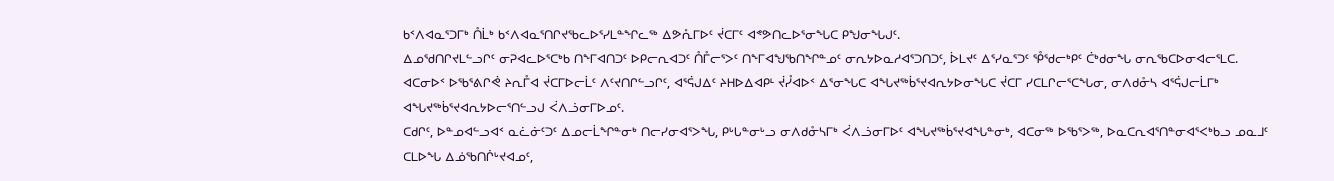ᑲᑉᐱᐊᓇᕐᑐᒥᒃ ᑍᒫᒃ ᑲᑉᐱᐊᓇᕐᑎᒋᔪᖃᓚᐅᕐᓯᒪᓐᖏᓚᖅ ᐃᕗᕅᒥᐅᑦ ᔫᑕᒥᑦ ᐊᕝᕗᑎᓚᐅᕐᓂᖓᑕ ᑭᖑᓂᖓᒍᑦ.
ᐃᓄᖁᑎᒋᔪᒪᓪᓗᒋᑦ ᓂᕈᐊᓚᐅᕐᑕᒃᑲ ᑎᖕᒥᐊᑎᑐᑦ ᐅᑭᓕᕆᐊᑐᑦ ᑍᒤᓕᕐᐳᑦ ᑎᖕᒥᐊᖑᖃᑎᖏᓐᓄᑦ ᓂᕆᔭᐅᓇᓱᐊᕐᑐᑎᑐᑦ, ᐆᒪᔪᑦ ᐃᕐᓯᓇᕐᑐᑦ ᕾᖁᓕᒃᑭᑦ ᑖᒃᑯᓂᖓ ᓂᕆᖃᑕᐅᓂᐊᓕᕐᒪᑕ.
ᐊᑕᓂᐅᑉ ᐅᖃᕐᕕᒋᕚ ᔨᕆᒤᐊ ᔫᑕᒥᐅᓕᒫᑦ ᐱᑦᔪᑎᒋᓪᓗᒋᑦ, ᐊᕐᕌᒍᐃᑦ ᔨᕼᐅᐃᐊᑭᒻ ᔫᓮᐊᐅᑉ ᐃᕐᓂᖓᑕ ᐊᖓᔪᖅᑳᕐᔪᐊᕆᔭᐅᓂᖓᑕ ᔫᑕᒥ ᓯᑕᒪᒋᓕᕐᑕᖓᓂ, ᓂᐱᑯᓁᓴ ᐊᕐᕌᒍᓕᒫᒥᒃ ᐊᖓᔪᖅᑳᕐᔪᐊᕆᔭᐅᓕᕐᑎᓪᓗᒍ ᐹᐱᓘᓂᒥᐅᓄᑦ.
ᑕᑯᒋᑦ, ᐅᓐᓄᐊᓪᓗᐊᑉ ᓇᓛᓃᑦᑐᑦ ᐃᓄᓕᒫᖏᓐᓂᒃ ᑎᓕᓯᓂᐊᕐᐳᖓ, ᑭᒡᒐᓐᓂᒡᓗ ᓂᐱᑯᓁᓴᒥᒃ ᐹᐱᓘᓂᒥᐅᑦ ᐊᖓᔪᖅᑳᕐᔪᐊᖓᓐᓂᒃ, ᐊᑕᓂᖅ ᐅᖃᕐᐳᖅ, ᐅᓇᑕᕆᐊᕐᑎᓐᓂᐊᕐᐸᒃᑲᓗ ᓄᓇᒧᑦ ᑕᒪᐅᖓ ᐃᓅᖃᑎᒌᒡᔪᐊᓄᑦ,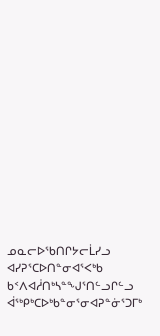ᓄᓇᓕᐅᖃᑎᒋᔭᓕᒫᓯᓗ ᐊᓯᕈᕐᑕᐅᑎᓐᓂᐊᕐᐸᒃᑲ ᑲᑉᐱᐊᓲᑎᒃᓴᓐᖑᕐᑎᓪᓗᒋᓪᓗ ᐋᖅᑭᒃᑕᐅᒃᑲᓐᓂᕐᓂᐊᕈᓐᓃᕐᑐᒥᒃ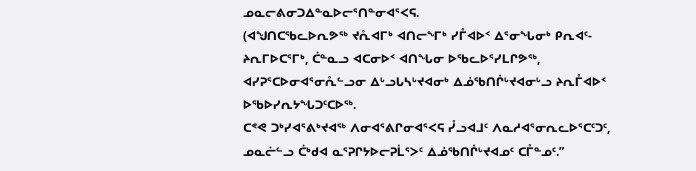ᓄᓇᓕᕕᓂᑐᐃᓐᓇᐅᓕᕐᑎᓐᓂᐊᕐᐸᕋ.
(ᐊᖑᑎᑕᖃᓚᐅᕆᕗᖅ ᔪᕅᐊᒥᒃ ᐊᑎᓕᖕᒥᒃ ᓯᒤᐊᐅᑉ ᐃᕐᓂᖓᓂᒃ ᑭᕆᐊᑦ-ᔨᕆᒥᐅᑕᕐᒥᒃ, ᑖᓐᓇᓗ ᐊᑕᓂᐅᑉ ᐊᑎᖓᓂ ᐅᖃᓚᐅᕐᓯᒪᒋᕗᖅ, ᐊᓯᕈᕐᑕᐅᓂᐊᕐᓂᕅᓪᓗᓂ ᐃᒡᓗᒐᓴᒡᔪᐊᓂᒃ ᐃᓅᖃᑎᒌᒡᔪᐊᓂᒡᓗ ᔨᕆᒤᐊᐅᑉ ᐅᖃᐅᓯᕆᔭᖓᑐᑦᑕᐅᖅ.
ᑕᕝᕙ ᑐᒃᓯᐊᕐᕕᒃᔪᐊᖅ ᐱᓂᐊᕐᕕᒋᓂᐊᕐᐸᕋ ᓮᓗᐊᒧᑦ ᐱᓇᓱᐊᕐᓂᕆᓚᐅᕐᑕᑦᑐᑦ, ᓄᓇᓖᓪᓗ ᑖᒃᑯᐊ ᓇᕐᕈᒋᔭᐅᓕᕈᒫᕐᐳᑦ ᐃᓅᖃᑎᒌᒡᔪᐊᓄᑦ ᑕᒤᓐᓄᑦ.”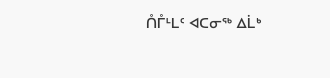ᑍᒤᒻᒪᑦ ᐊᑕᓂᖅ ᐃᒫᒃ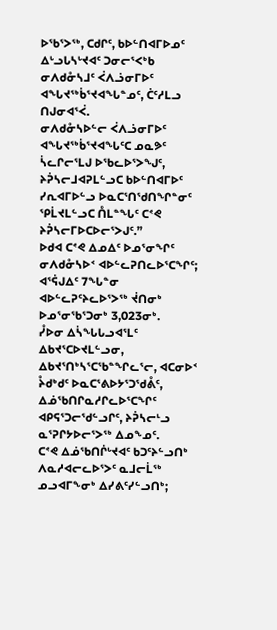ᐅᖃᕐᐳᖅ, ᑕᑯᒋᑦ, ᑲᐅᓪᑎᐊᒥᐅᓄᑦ ᐃᒡᓗᒐᓴᒡᔪᐊᑦ ᑐᓂᓕᕐᐸᒃᑲ ᓂᐱᑯᓁᓴᒧᑦ ᐹᐱᓘᓂᒥᐅᑦ ᐊᖓᔪᖅᑳᕐᔪᐊᖓᓐᓄᑦ, ᑖᑦᓱᒪᓗ ᑎᒍᓂᐊᕐᐹ.
ᓂᐱᑯᓁᓴᐅᓪᓕ ᐹᐱᓘᓂᒥᐅᑦ ᐊᖓᔪᖅᑳᕐᔪᐊᖓᑦᑕ ᓄᓇᕗᑦ ᓵᓚᒋᓕᕐᒪᒍ ᐅᖃᓚᐅᕐᐳᖑᑦ, ᔨᕉᓴᓕᒧᐊᕈᒪᓪᓗᑕ ᑲᐅᓪᑎᐊᒥᐅᑦ ᓯᕆᐊᒥᐅᓪᓗ ᐅᓇᑕᕐᑎᖁᑎᖏᓐᓂᑦ ᕿᒫᔪᒪᓪᓗᑕ ᑍᒪᓐᖓᑦ ᑕᕝᕙ ᔨᕉᓴᓕᒥᐅᑕᐅᓕᕐᐳᒍᑦ.”
ᐅᑯᐊ ᑕᕝᕙ ᐃᓄᐃᑦ ᐅᓄᕐᓂᖏᑦ ᓂᐱᑯᓁᓴᐅᑉ ᐊᐅᓪᓚᕈᑎᓚᐅᕐᑕᖏᑦ; ᐊᕐᕌᒍᐃᑦ 7ᖓᓐᓂ ᐊᐅᓪᓚᕈᑦᔨᓚᐅᕐᐳᖅ ᔫᑎᓂᒃ ᐅᓄᕐᓂᖃᕐᑐᓂᒃ 3,023ᓂᒃ.
ᓮᐅᓂ ᐃᓵᖓᒐᓗᐊᕐᒪᑦ ᐃᑲᔪᕐᑕᐅᔪᒪᓪᓗᓂ, ᐃᑲᔪᕐᑎᒃᓴᕐᑕᖃᓐᖏᓚᕐᓕ, ᐊᑕᓂᐅᑉ ᔧᑯᒃᑯᑦ ᐅᓇᑕᕐᕕᐅᔭᕐᑐᖁᕔᑦ, ᐃᓅᖃᑎᒋᓇᓱᒋᓚᐅᕐᑕᖏᑦ ᐊᑭᕋᕐᑐᓕᖁᓪᓗᒋᑦ, ᔨᕉᓴᓕᒻᓗ ᓇᕐᕈᒋᔭᐅᓕᕐᐳᖅ ᐃᓄᖕᓄᑦ.
ᑕᕝᕙ ᐃᓅᖃᑎᒌᒡᔪᐊᑦ ᑲᑐᑦᔨᓪᓗᑎᒃ ᐱᓇᓱᐊᓕᓚᐅᕐᐳᑦ ᓇᒧᓕᒫᖅ ᓄᓗᐊᒥᖕᓂᒃ ᐃᓯᕕᑦᓯᓪᓗᑎᒃ;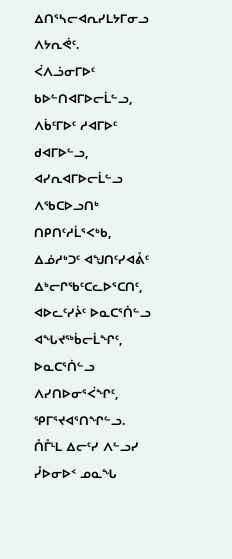ᐃᑎᕐᓴᓕᐊᕆᓯᒪᔭᒥᓂᓗ ᐱᔭᕆᕚᑦ.
ᐹᐱᓘᓂᒥᐅᑦ ᑲᐅᓪᑎᐊᒥᐅᓕᒫᓪᓗ, ᐱᑳᑦᒥᐅᑦ ᓱᐊᒥᐅᑦ ᑯᐊᒥᐅᓪᓗ, ᐊᓯᕆᐊᒥᐅᓕᒫᓪᓗ ᐱᖃᑕᐅᓗᑎᒃ ᑎᑭᑎᑦᓱᒫᕐᐸᒃᑲ, ᐃᓅᓱᒃᑐᑦ ᐊᖑᑎᑦᓯᐊᕔᑦ ᐃᒃᓕᒋᖃᑦᑕᓚᐅᕐᑕᑎᑦ, ᐊᐅᓚᑦᓯᔩᑦ ᐅᓇᑕᕐᑏᓪᓗ ᐊᖓᔪᖅᑳᓕᒫᖏᑦ, ᐅᓇᑕᕐᑏᓪᓗ ᐱᓯᑎᐅᓂᕐᐹᖏᑦ, ᕿᒥᕐᔪᐊᕐᑎᖏᓪᓗ.
ᑍᒤᒻᒪ ᐃᓕᑦᓯ ᐱᓪᓗᓯ ᓮᐅᓂᐅᑉ ᓄᓇᖓ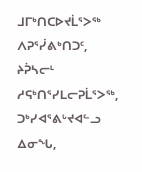ᒧᒥᒃᑎᑕᐅᔪᒫᕐᐳᖅ ᐱᕈᕐᓰᕕᒃᑎᑐᑦ, ᔨᕉᓴᓕᒻ ᓱᕋᒃᑎᕐᓯᒪᓕᕈᒫᕐᐳᖅ, ᑐᒃᓯᐊᕐᕕᒡᔪᐊᓪᓗ ᐃᓂᖓ,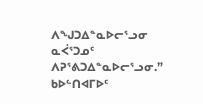ᐱᖑᑐᐃᓐᓇᐅᓕᕐᓗᓂ ᓇᐹᕐᑐᓄᑦ ᐱᕈᕐᕕᑐᐃᓐᓇᐅᓕᕐᓗᓂ.”
ᑲᐅᓪᑎᐊᒥᐅᑦ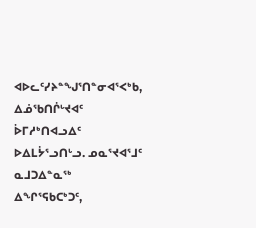ᐊᐅᓚᑦᓯᔨᓐᖑᕐᑎᓐᓂᐊᕐᐸᒃᑲ, ᐃᓅᖃᑎᒌᒡᔪᐊᑦ ᐆᒥᓱᒃᑎᐊᓗᐃᑦ ᐅᐃᒪᔮᕐᓗᑎᒡᓗ. ᓄᓇᕐᔪᐊᕐᒧᑦ ᓇᒧᑐᐃᓐᓇᖅ ᐃᖏᕐᕋᑲᑕᒃᑐᑦ,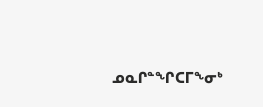ᓄᓇᒋᓐᖏᑕᒥᖕᓂᒃ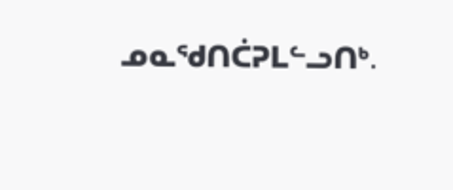ᓄᓇᖁᑎᑖᕈᒪᓪᓗᑎᒃ.